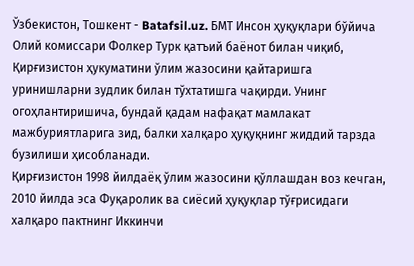Ўзбекистон, Тошкент - Batafsil.uz. БМТ Инсон ҳуқуқлари бўйича Олий комиссари Фолкер Турк қатъий баёнот билан чиқиб, Қирғизистон ҳукуматини ўлим жазосини қайтаришга уринишларни зудлик билан тўхтатишга чақирди. Унинг огоҳлантиришича, бундай қадам нафақат мамлакат мажбуриятларига зид, балки халқаро ҳуқуқнинг жиддий тарзда бузилиши ҳисобланади.
Қирғизистон 1998 йилдаёқ ўлим жазосини қўллашдан воз кечган, 2010 йилда эса Фуқаролик ва сиёсий ҳуқуқлар тўғрисидаги халқаро пактнинг Иккинчи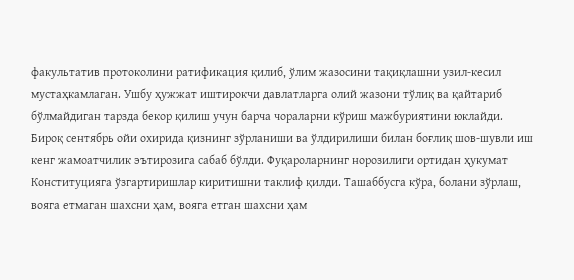факультатив протоколини ратификация қилиб, ўлим жазосини тақиқлашни узил-кесил мустаҳкамлаган. Ушбу ҳужжат иштирокчи давлатларга олий жазони тўлиқ ва қайтариб бўлмайдиган тарзда бекор қилиш учун барча чораларни кўриш мажбуриятини юклайди.
Бироқ сентябрь ойи охирида қизнинг зўрланиши ва ўлдирилиши билан боғлиқ шов-шувли иш кенг жамоатчилик эътирозига сабаб бўлди. Фуқароларнинг норозилиги ортидан ҳукумат Конституцияга ўзгартиришлар киритишни таклиф қилди. Ташаббусга кўра, болани зўрлаш, вояга етмаган шахсни ҳам, вояга етган шахсни ҳам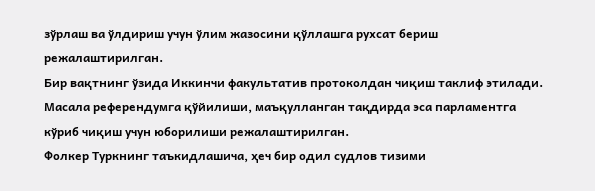зўрлаш ва ўлдириш учун ўлим жазосини қўллашга рухсат бериш режалаштирилган.
Бир вақтнинг ўзида Иккинчи факультатив протоколдан чиқиш таклиф этилади. Масала референдумга қўйилиши, маъқулланган тақдирда эса парламентга кўриб чиқиш учун юборилиши режалаштирилган.
Фолкер Туркнинг таъкидлашича, ҳеч бир одил судлов тизими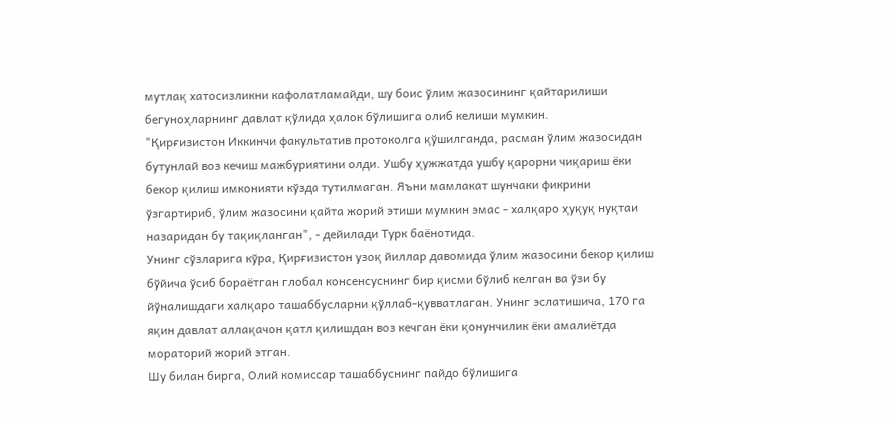мутлақ хатосизликни кафолатламайди, шу боис ўлим жазосининг қайтарилиши бегуноҳларнинг давлат қўлида ҳалок бўлишига олиб келиши мумкин.
"Қирғизистон Иккинчи факультатив протоколга қўшилганда, расман ўлим жазосидан бутунлай воз кечиш мажбуриятини олди. Ушбу ҳужжатда ушбу қарорни чиқариш ёки бекор қилиш имконияти кўзда тутилмаган. Яъни мамлакат шунчаки фикрини ўзгартириб, ўлим жазосини қайта жорий этиши мумкин эмас - халқаро ҳуқуқ нуқтаи назаридан бу тақиқланган", - дейилади Турк баёнотида.
Унинг сўзларига кўра, Қирғизистон узоқ йиллар давомида ўлим жазосини бекор қилиш бўйича ўсиб бораётган глобал консенсуснинг бир қисми бўлиб келган ва ўзи бу йўналишдаги халқаро ташаббусларни қўллаб-қувватлаган. Унинг эслатишича, 170 га яқин давлат аллақачон қатл қилишдан воз кечган ёки қонунчилик ёки амалиётда мораторий жорий этган.
Шу билан бирга, Олий комиссар ташаббуснинг пайдо бўлишига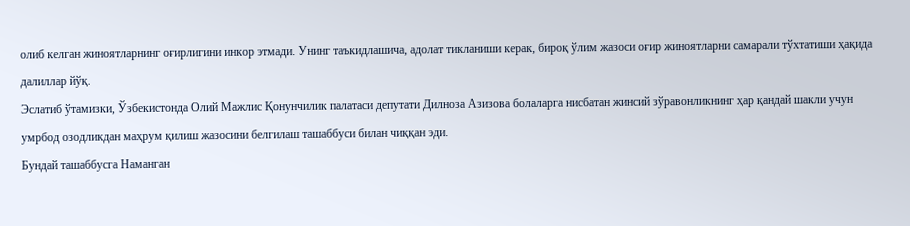олиб келган жиноятларнинг оғирлигини инкор этмади. Унинг таъкидлашича, адолат тикланиши керак, бироқ ўлим жазоси оғир жиноятларни самарали тўхтатиши ҳақида далиллар йўқ.
Эслатиб ўтамизки, Ўзбекистонда Олий Мажлис Қонунчилик палатаси депутати Дилноза Азизова болаларга нисбатан жинсий зўравонликнинг ҳар қандай шакли учун умрбод озодликдан маҳрум қилиш жазосини белгилаш ташаббуси билан чиққан эди.
Бундай ташаббусга Наманган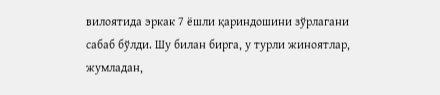вилоятида эркак 7 ёшли қариндошини зўрлагани сабаб бўлди. Шу билан бирга, у турли жиноятлар, жумладан,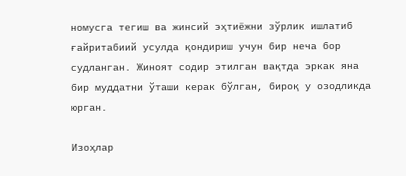номусга тегиш ва жинсий эҳтиёжни зўрлик ишлатиб ғайритабиий усулда қондириш учун бир неча бор судланган. Жиноят содир этилган вақтда эркак яна бир муддатни ўташи керак бўлган, бироқ у озодликда юрган.

Изоҳлар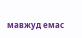мавжуд емас